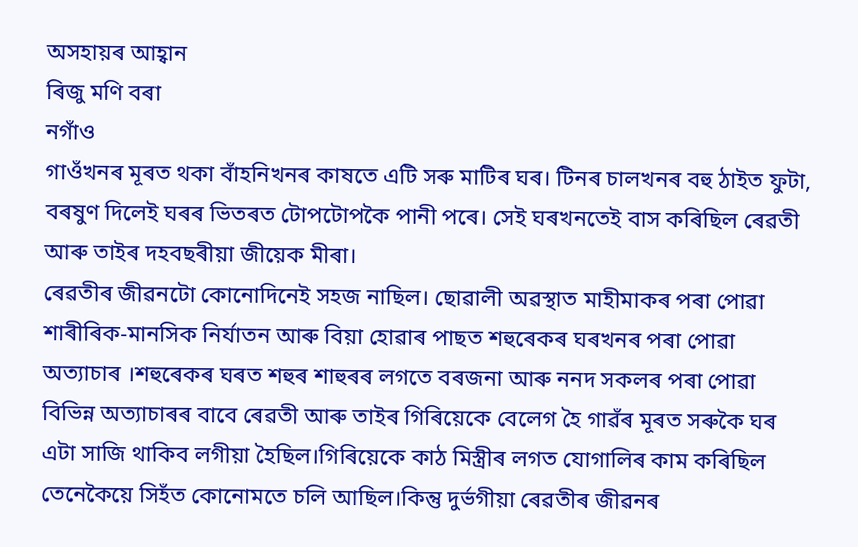অসহায়ৰ আহ্বান
ৰিজু মণি বৰা
নগাঁও
গাওঁখনৰ মূৰত থকা বাঁহনিখনৰ কাষতে এটি সৰু মাটিৰ ঘৰ। টিনৰ চালখনৰ বহু ঠাইত ফুটা, বৰষুণ দিলেই ঘৰৰ ভিতৰত টোপটোপকৈ পানী পৰে। সেই ঘৰখনতেই বাস কৰিছিল ৰেৱতী আৰু তাইৰ দহবছৰীয়া জীয়েক মীৰা।
ৰেৱতীৰ জীৱনটো কোনোদিনেই সহজ নাছিল। ছোৱালী অৱস্থাত মাহীমাকৰ পৰা পোৱা শাৰীৰিক-মানসিক নিৰ্যাতন আৰু বিয়া হোৱাৰ পাছত শহুৰেকৰ ঘৰখনৰ পৰা পোৱা অত্যাচাৰ ।শহুৰেকৰ ঘৰত শহুৰ শাহুৰৰ লগতে বৰজনা আৰু ননদ সকলৰ পৰা পোৱা বিভিন্ন অত্যাচাৰৰ বাবে ৰেৱতী আৰু তাইৰ গিৰিয়েকে বেলেগ হৈ গাৱঁৰ মূৰত সৰুকৈ ঘৰ এটা সাজি থাকিব লগীয়া হৈছিল।গিৰিয়েকে কাঠ মিস্ত্ৰীৰ লগত যোগালিৰ কাম কৰিছিল তেনেকৈয়ে সিহঁত কোনোমতে চলি আছিল।কিন্তু দুৰ্ভগীয়া ৰেৱতীৰ জীৱনৰ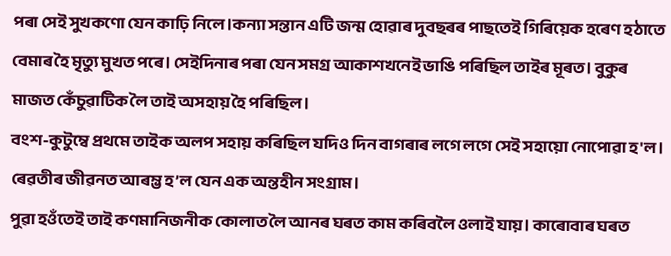পৰা সেই সুখকণো যেন কাঢ়ি নিলে।কন্যা সন্তান এটি জন্ম হোৱাৰ দুবছৰৰ পাছতেই গিৰিয়েক হৰেণ হঠাতে বেমাৰ হৈ মৃত্যু মুখত পৰে। সেইদিনাৰ পৰা যেন সমগ্ৰ আকাশখনেই ভাঙি পৰিছিল তাইৰ মূৰত। বুকুৰ মাজত কেঁচুৱাটিক লৈ তাই অসহায় হৈ পৰিছিল।
বংশ-কুটুম্বে প্ৰথমে তাইক অলপ সহায় কৰিছিল যদিও দিন বাগৰাৰ লগে লগে সেই সহায়ো নোপোৱা হ'ল। ৰেৱতীৰ জীৱনত আৰম্ভ হ’ল যেন এক অন্তহীন সংগ্ৰাম।
পুৱা হওঁতেই তাই কণমানিজনীক কোলাত লৈ আনৰ ঘৰত কাম কৰিবলৈ ওলাই যায়। কাৰোবাৰ ঘৰত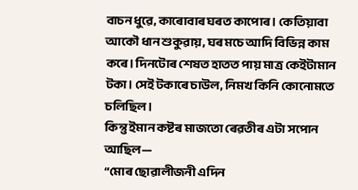বাচন ধুৱে, কাৰোবাৰ ঘৰত কাপোৰ। কেতিয়াবা আকৌ ধান শুকুৱায়, ঘৰ মচে আদি বিভিন্ন কাম কৰে। দিনটোৰ শেষত হাতত পায় মাত্ৰ কেইটামান টকা। সেই টকাৰে চাউল, নিমখ কিনি কোনোমতে চলিছিল।
কিন্তু ইমান কষ্টৰ মাজতো ৰেৱতীৰ এটা সপোন আছিল—
“মোৰ ছোৱালীজনী এদিন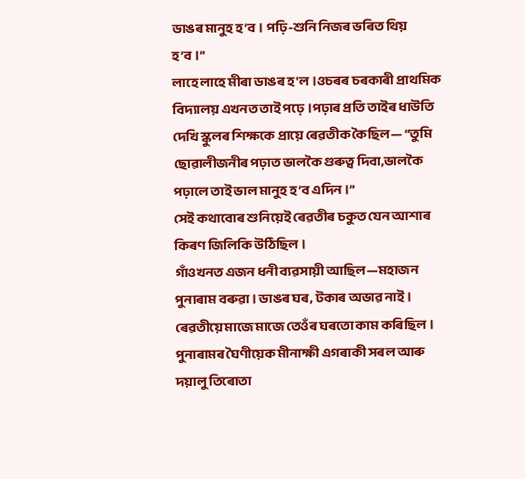ডাঙৰ মানুহ হ’ব। পঢ়ি-শুনি নিজৰ ভৰিত থিয় হ’ব।”
লাহে লাহে মীৰা ডাঙৰ হ'ল।ওচৰৰ চৰকাৰী প্ৰাথমিক বিদ্যালয় এখনত তাই পঢ়ে।পঢ়াৰ প্ৰতি তাইৰ ধাউতি দেখি স্কুলৰ শিক্ষকে প্ৰায়ে ৰেৱতীক কৈছিল— “তুমি ছোৱালীজনীৰ পঢ়াত ভালকৈ গুৰুত্ব দিবা,ভালকৈ পঢ়ালে তাই ভাল মানুহ হ’ব এদিন।”
সেই কথাবোৰ শুনিয়েই ৰেৱতীৰ চকুত যেন আশাৰ কিৰণ জিলিকি উঠিছিল।
গাঁওখনত এজন ধনী ব্যৱসায়ী আছিল—মহাজন পুনাৰাম বৰুৱা। ডাঙৰ ঘৰ, টকাৰ অভাৱ নাই। ৰেৱতীয়ে মাজে মাজে তেওঁৰ ঘৰতো কাম কৰিছিল। পুনাৰামৰ ঘৈণীয়েক মীনাক্ষী এগৰাকী সৰল আৰু দয়ালু তিৰোতা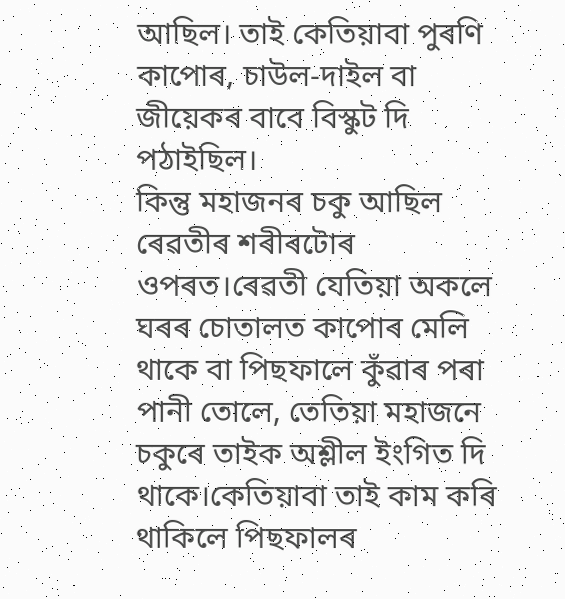আছিল। তাই কেতিয়াবা পুৰণি কাপোৰ, চাউল-দাইল বা জীয়েকৰ বাবে বিস্কুট দি পঠাইছিল।
কিন্তু মহাজনৰ চকু আছিল ৰেৱতীৰ শৰীৰটোৰ ওপৰত।ৰেৱতী যেতিয়া অকলে ঘৰৰ চোতালত কাপোৰ মেলি থাকে বা পিছফালে কুঁৱাৰ পৰা পানী তোলে, তেতিয়া মহাজনে চকুৰে তাইক অশ্লীল ইংগিত দি থাকে।কেতিয়াবা তাই কাম কৰি থাকিলে পিছফালৰ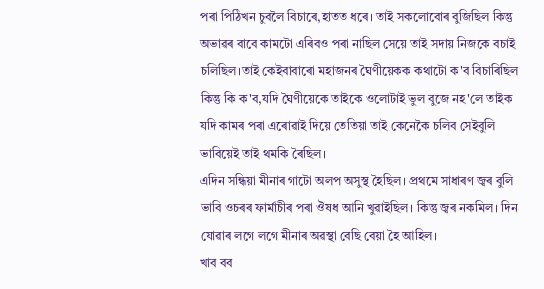পৰা পিঠিখন চুবলৈ বিচাৰে,হাতত ধৰে। তাই সকলোবোৰ বুজিছিল কিন্তু অভাৱৰ বাবে কামটো এৰিবও পৰা নাছিল সেয়ে তাই সদায় নিজকে বচাই চলিছিল।তাই কেইবাবাৰো মহাজনৰ ঘৈণীয়েকক কথাটো ক'ব বিচাৰিছিল কিন্তু কি ক'ব,যদি ঘৈণীয়েকে তাইকে ওলোটাই ভুল বুজে নহ'লে তাইক যদি কামৰ পৰা এৰোৱাই দিয়ে তেতিয়া তাই কেনেকৈ চলিব সেইবুলি ভাবিয়েই তাই থমকি ৰৈছিল।
এদিন সন্ধিয়া মীনাৰ গাটো অলপ অসুস্থ হৈছিল। প্ৰথমে সাধাৰণ জ্বৰ বুলি ভাবি ওচৰৰ ফাৰ্মাচীৰ পৰা ঔষধ আনি খুৱাইছিল। কিন্তু জ্বৰ নকমিল। দিন যোৱাৰ লগে লগে মীনাৰ অৱস্থা বেছি বেয়া হৈ আহিল।
খাব বব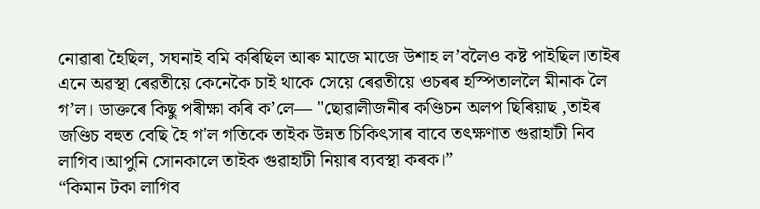নোৱাৰা হৈছিল, সঘনাই বমি কৰিছিল আৰু মাজে মাজে উশাহ ল’বলৈও কষ্ট পাইছিল।তাইৰ এনে অৱস্থা ৰেৱতীয়ে কেনেকৈ চাই থাকে সেয়ে ৰেৱতীয়ে ওচৰৰ হস্পিতাললৈ মীনাক লৈ গ’ল। ডাক্তৰে কিছু পৰীক্ষা কৰি ক’লে— "ছোৱালীজনীৰ কণ্ডিচন অলপ ছিৰিয়াছ ,তাইৰ জণ্ডিচ বহুত বেছি হৈ গ'ল গতিকে তাইক উন্নত চিকিৎসাৰ বাবে তৎক্ষণাত গুৱাহাটী নিব লাগিব।আপুনি সোনকালে তাইক গুৱাহাটী নিয়াৰ ব্যবস্থা কৰক।”
“কিমান টকা লাগিব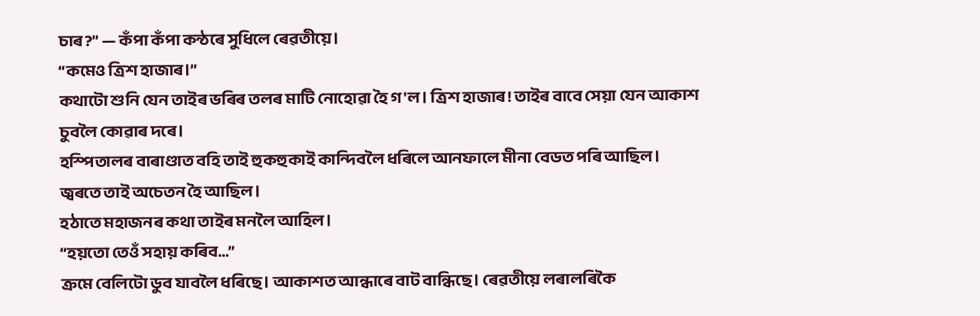চাৰ?” — কঁপা কঁপা কন্ঠৰে সুধিলে ৰেৱতীয়ে।
“কমেও ত্ৰিশ হাজাৰ।”
কথাটো শুনি যেন তাইৰ ভৰিৰ তলৰ মাটি নোহোৱা হৈ গ'ল। ত্ৰিশ হাজাৰ! তাইৰ বাবে সেয়া যেন আকাশ চুবলৈ কোৱাৰ দৰে।
হস্পিতালৰ বাৰাণ্ডাত বহি তাই হুকহুকাই কান্দিবলৈ ধৰিলে আনফালে মীনা বেডত পৰি আছিল। জ্বৰতে তাই অচেতন হৈ আছিল।
হঠাতে মহাজনৰ কথা তাইৰ মনলৈ আহিল।
“হয়তো তেওঁ সহায় কৰিব…”
ক্ৰমে বেলিটো ডুব যাবলৈ ধৰিছে। আকাশত আন্ধাৰে বাট বান্ধিছে। ৰেৱতীয়ে লৰালৰিকৈ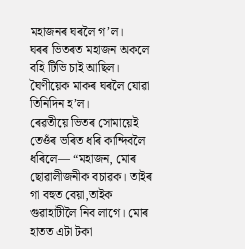মহাজনৰ ঘৰলৈ গ’ল।
ঘৰৰ ভিতৰত মহাজন অকলে বহি টিভি চাই আছিল। ঘৈণীয়েক মাকৰ ঘৰলৈ যোৱা তিনিদিন হ’ল।
ৰেৱতীয়ে ভিতৰ সোমায়েই তেওঁৰ ভৰিত ধৰি কান্দিবলৈ ধৰিলে— “মহাজন, মোৰ ছোৱালীজনীক বচাৱক। তাইৰ গা বহুত বেয়া,তাইক গুৱাহাটীলৈ নিব লাগে। মোৰ হাতত এটা টকা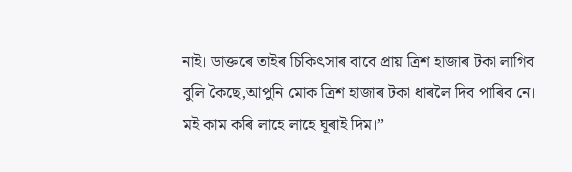নাই। ডাক্তৰে তাইৰ চিকিৎসাৰ বাবে প্ৰায় ত্ৰিশ হাজাৰ টকা লাগিব বুলি কৈছে,আপুনি মোক ত্ৰিশ হাজাৰ টকা ধাৰলৈ দিব পাৰিব নে। মই কাম কৰি লাহে লাহে ঘূৰাই দিম।”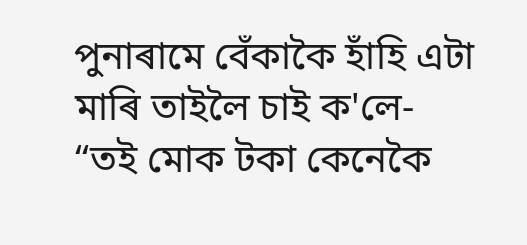পুনাৰামে বেঁকাকৈ হাঁহি এটা মাৰি তাইলৈ চাই ক'লে-
“তই মোক টকা কেনেকৈ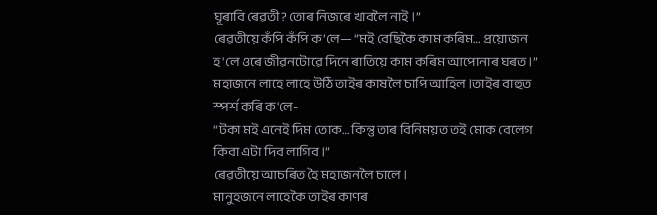ঘূৰাবি ৰেৱতী? তোৰ নিজৰে খাবলৈ নাই।”
ৰেৱতীয়ে কঁপি কঁপি ক’লে— “মই বেছিকৈ কাম কৰিম… প্ৰয়োজন হ'লে ওৰে জীৱনটোৱে দিনে ৰাতিয়ে কাম কৰিম আপোনাৰ ঘৰত।”
মহাজনে লাহে লাহে উঠি তাইৰ কাষলৈ চাপি আহিল।তাইৰ বাহুত স্পৰ্শ কৰি ক'লে-
“টকা মই এনেই দিম তোক… কিন্তু তাৰ বিনিময়ত তই মোক বেলেগ কিবা এটা দিব লাগিব।”
ৰেৱতীয়ে আচৰিত হৈ মহাজনলৈ চালে।
মানুহজনে লাহেকৈ তাইৰ কাণৰ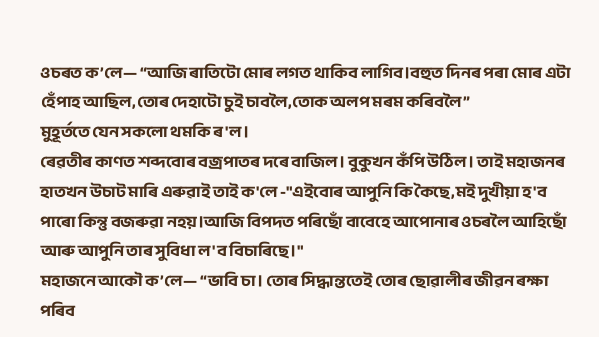ওচৰত ক’লে— “আজি ৰাতিটো মোৰ লগত থাকিব লাগিব।বহুত দিনৰ পৰা মোৰ এটা হেঁপাহ আছিল,তোৰ দেহাটো চুই চাবলৈ,তোক অলপ মৰম কৰিবলৈ”
মুহূর্ততে যেন সকলো থমকি ৰ'ল।
ৰেৱতীৰ কাণত শব্দবোৰ বজ্ৰপাতৰ দৰে বাজিল। বুকুখন কঁপি উঠিল। তাই মহাজনৰ হাতখন উচাট মাৰি এৰুৱাই তাই ক'লে -"এইবোৰ আপুনি কি কৈছে,মই দুখীয়া হ'ব পাৰো কিন্তু বজৰুৱা নহয়।আজি বিপদত পৰিছোঁ বাবেহে আপোনাৰ ওচৰলৈ আহিছোঁ আৰু আপুনি তাৰ সুবিধা ল'ব বিচাৰিছে।"
মহাজনে আকৌ ক’লে— “ভাবি চা। তোৰ সিদ্ধান্ততেই তোৰ ছোৱালীৰ জীৱন ৰক্ষা পৰিব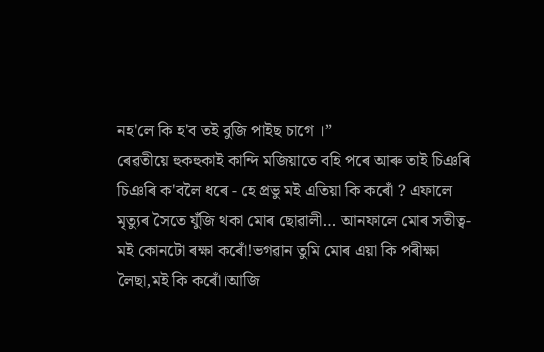নহ'লে কি হ'ব তই বুজি পাইছ চাগে ।”
ৰেৱতীয়ে হুকহুকাই কান্দি মজিয়াতে বহি পৰে আৰু তাই চিঞৰি চিঞৰি ক'বলৈ ধৰে - হে প্ৰভু মই এতিয়া কি কৰোঁ ? এফালে মৃত্যুৰ সৈতে যুঁজি থকা মোৰ ছোৱালী… আনফালে মোৰ সতীত্ব-মই কোনটো ৰক্ষা কৰোঁ!ভগৱান তুমি মোৰ এয়া কি পৰীক্ষা লৈছা,মই কি কৰোঁ।আজি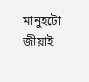মানুহটো জীয়াই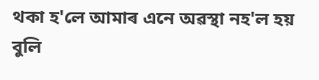থকা হ'লে আমাৰ এনে অৱস্থা নহ'ল হয় বুলি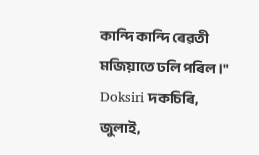কান্দি কান্দি ৰেৱতী মজিয়াতে ঢলি পৰিল ।"
Doksiri দকচিৰি, জুলাই,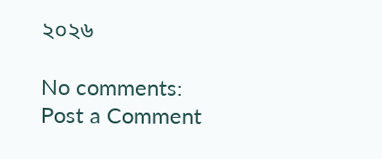২০২৬

No comments:
Post a Comment